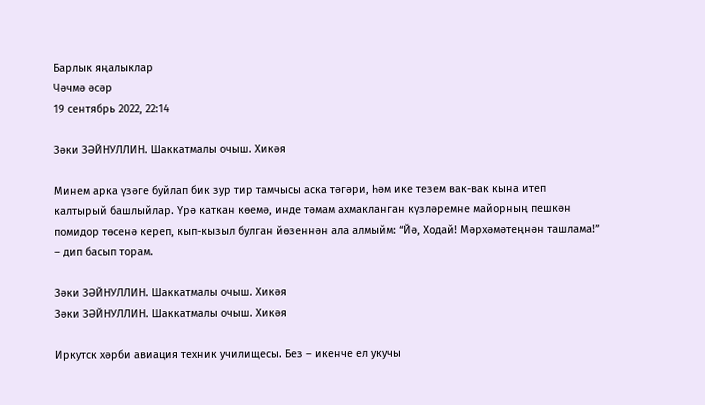Барлык яңалыклар
Чәчмә әсәр
19 сентябрь 2022, 22:14

Зәки ЗӘЙНУЛЛИН. Шаккатмалы очыш. Хикәя

Минем арка үзәге буйлап бик зур тир тамчысы аска тәгәри, һәм ике тезем вак-вак кына итеп калтырый башлыйлар. Үрә каткан көемә, инде тәмам ахмакланган күзләремне майорның пешкән помидор төсенә кереп, кып-кызыл булган йөзеннән ала алмыйм: “Йә, Ходай! Мәрхәмәтеңнән ташлама!” – дип басып торам.

Зәки ЗӘЙНУЛЛИН. Шаккатмалы очыш. Хикәя
Зәки ЗӘЙНУЛЛИН. Шаккатмалы очыш. Хикәя

Иркутск хәрби авиация техник училищесы. Без – икенче ел укучы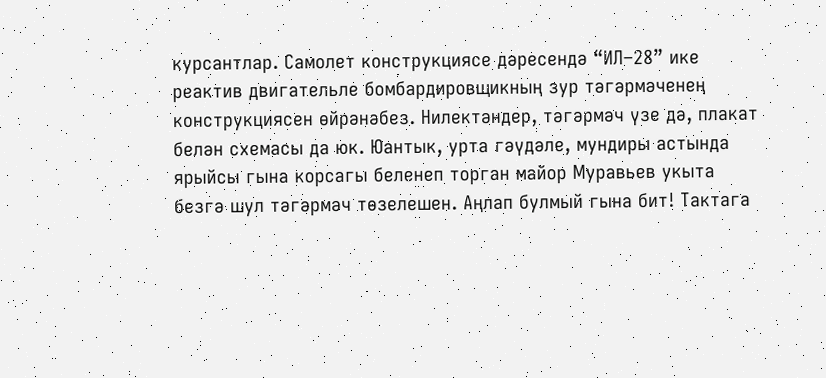курсантлар. Самолет конструкциясе дәресендә “ИЛ–28” ике реактив двигательле бомбардировщикның зур тәгәрмәченең конструкциясен өйрәнәбез. Нилектәндер, тәгәрмәч үзе дә, плакат белән схемасы да юк. Юантык, урта гәүдәле, мундиры астында ярыйсы гына корсагы беленеп торган майор Муравьев укыта безгә шул тәгәрмәч төзелешен. Аңлап булмый гына бит! Тактага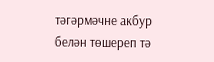тәгәрмәчне акбур белән төшереп тә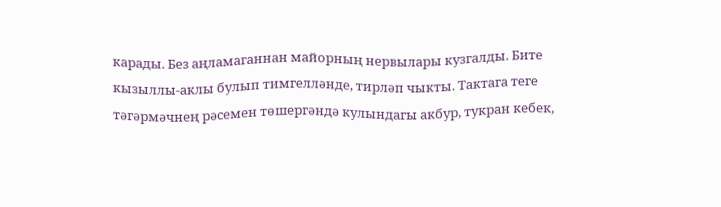карады. Без аңламаганнан майорның нервылары кузгалды. Бите кызыллы-аклы булып тимгелләнде, тирләп чыкты. Тактага теге тәгәрмәчнең рәсемен төшергәндә кулындагы акбур, тукран кебек,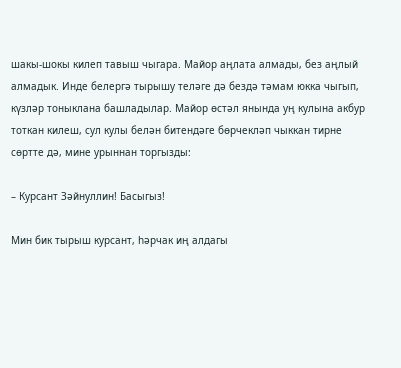шакы-шокы килеп тавыш чыгара. Майор аңлата алмады, без аңлый алмадык. Инде белергә тырышу теләге дә бездә тәмам юкка чыгып, күзләр тоныклана башладылар. Майор өстәл янында уң кулына акбур тоткан килеш, сул кулы белән битендәге бөрчекләп чыккан тирне сөртте дә, мине урыннан торгызды:

– Курсант Зәйнуллин! Басыгыз!

Мин бик тырыш курсант, һәрчак иң алдагы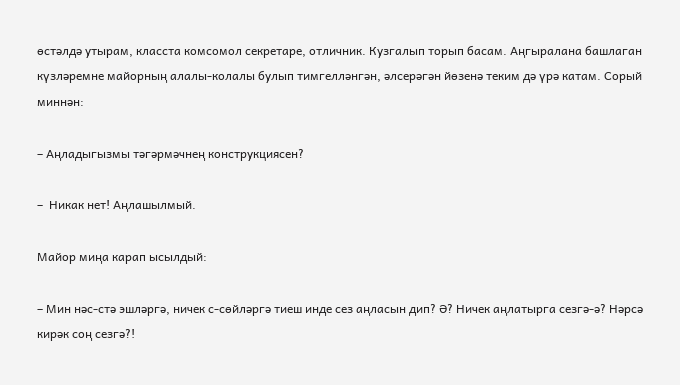өстәлдә утырам, класста комсомол секретаре, отличник. Кузгалып торып басам. Аңгыралана башлаган күзләремне майорның алалы-колалы булып тимгелләнгән, әлсерәгән йөзенә теким дә үрә катам. Сорый миннән:

– Аңладыгызмы тәгәрмәчнең конструкциясен?

–  Никак нет! Аңлашылмый.

Майор миңа карап ысылдый:

– Мин нәс-стә эшләргә, ничек с-сөйләргә тиеш инде сез аңласын дип? Ә? Ничек аңлатырга сезгә-ә? Нәрсә кирәк соң сезгә?!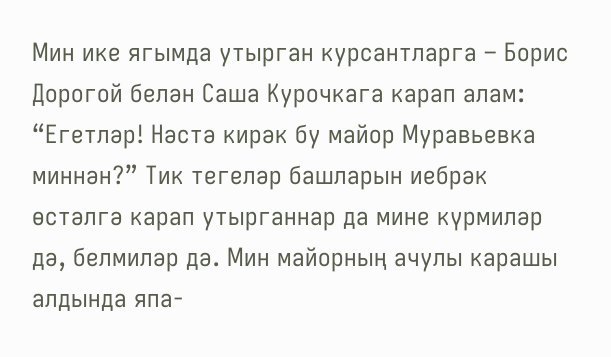Мин ике ягымда утырган курсантларга – Борис Дорогой белән Саша Курочкага карап алам: “Егетләр! Нәстә кирәк бу майор Муравьевка миннән?” Тик тегеләр башларын иебрәк өстәлгә карап утырганнар да мине күрмиләр дә, белмиләр дә. Мин майорның ачулы карашы алдында япа-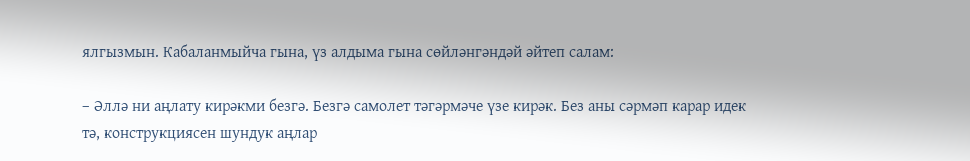ялгызмын. Кабаланмыйча гына, үз алдыма гына сөйләнгәндәй әйтеп салам:

– Әллә ни аңлату кирәкми безгә. Безгә самолет тәгәрмәче үзе кирәк. Без аны сәрмәп карар идек тә, конструкциясен шундук аңлар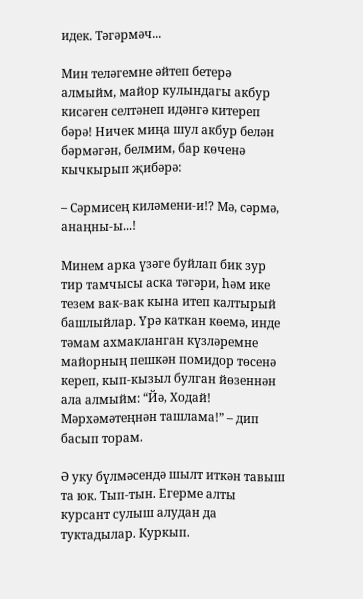идек. Тәгәрмәч...

Мин теләгемне әйтеп бетерә алмыйм, майор кулындагы акбур кисәген селтәнеп идәнгә китереп бәрә! Ничек миңа шул акбур белән бәрмәгән, белмим, бар көченә кычкырып җибәрә:

– Сәрмисең киләмени-и!? Мә, сәрмә, анаңны-ы...!

Минем арка үзәге буйлап бик зур тир тамчысы аска тәгәри, һәм ике тезем вак-вак кына итеп калтырый башлыйлар. Үрә каткан көемә, инде тәмам ахмакланган күзләремне майорның пешкән помидор төсенә кереп, кып-кызыл булган йөзеннән ала алмыйм: “Йә, Ходай! Мәрхәмәтеңнән ташлама!” – дип басып торам.

Ә уку бүлмәсендә шылт иткән тавыш та юк. Тып-тын. Егерме алты курсант сулыш алудан да туктадылар. Куркып.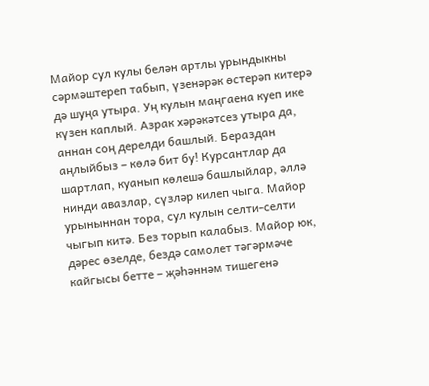Майор сул кулы белән артлы урындыкны сәрмәштереп табып, үзенәрәк өстерәп китерә дә шуңа утыра. Уң кулын маңгаена куеп ике күзен каплый. Азрак хәрәкәтсез утыра да, аннан соң дерелди башлый. Бераздан аңлыйбыз – көлә бит бу! Курсантлар да шартлап, куанып көлешә башлыйлар, әллә нинди авазлар, сүзләр килеп чыга. Майор урыныннан тора, сул кулын селти-селти чыгып китә. Без торып калабыз. Майор юк, дәрес өзелде, бездә самолет тәгәрмәче кайгысы бетте – җәһәннәм тишегенә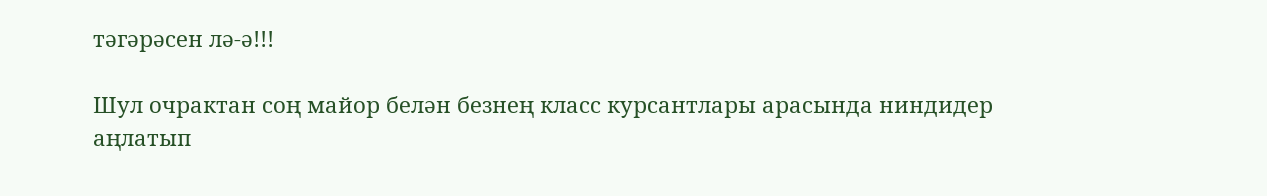тәгәрәсен лә-ә!!!

Шул очрактан соң майор белән безнең класс курсантлары арасында ниндидер аңлатып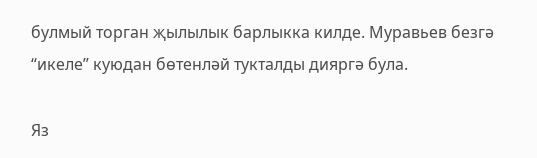булмый торган җылылык барлыкка килде. Муравьев безгә “икеле” куюдан бөтенләй тукталды дияргә була.

Яз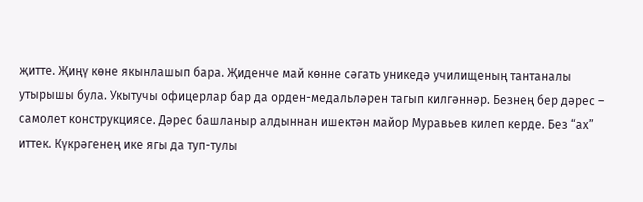җитте. Җиңү көне якынлашып бара. Җиденче май көнне сәгать уникедә училищеның тантаналы утырышы була. Укытучы офицерлар бар да орден-медальләрен тагып килгәннәр. Безнең бер дәрес – самолет конструкциясе. Дәрес башланыр алдыннан ишектән майор Муравьев килеп керде. Без “ах” иттек. Күкрәгенең ике ягы да туп-тулы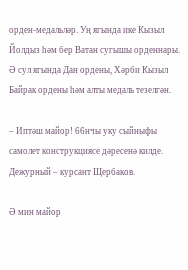орден-медальләр. Уң ягында ике Кызыл Йолдыз һәм бер Ватан сугышы орденнары. Ә сул ягында Дан ордены, Хәрби Кызыл Байрак ордены һәм алты медаль тезелгән.

– Иптәш майор! 66нчы уку сыйныфы самолет конструкциясе дәресенә килде. Дежурный – курсант Щербаков.

Ә мин майор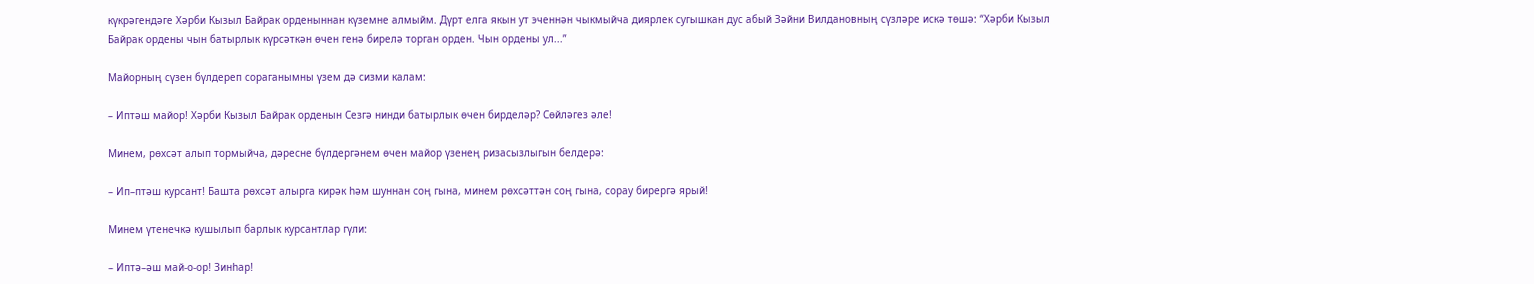күкрәгендәге Хәрби Кызыл Байрак орденыннан күземне алмыйм. Дүрт елга якын ут эченнән чыкмыйча диярлек сугышкан дус абый Зәйни Вилдановның сүзләре искә төшә: “Хәрби Кызыл Байрак ордены чын батырлык күрсәткән өчен генә бирелә торган орден. Чын ордены ул...”

Майорның сүзен бүлдереп сораганымны үзем дә сизми калам:

– Иптәш майор! Хәрби Кызыл Байрак орденын Сезгә нинди батырлык өчен бирделәр? Сөйләгез әле!

Минем, рөхсәт алып тормыйча, дәресне бүлдергәнем өчен майор үзенең ризасызлыгын белдерә:

– Ип–птәш курсант! Башта рөхсәт алырга кирәк һәм шуннан соң гына, минем рөхсәттән соң гына, сорау бирергә ярый!

Минем үтенечкә кушылып барлык курсантлар гүли:

– Иптә–әш май-о-ор! Зинһар!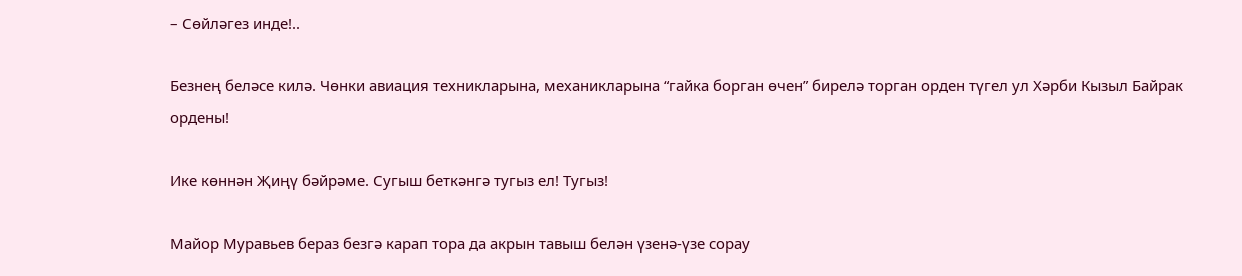– Сөйләгез инде!..

Безнең беләсе килә. Чөнки авиация техникларына, механикларына “гайка борган өчен” бирелә торган орден түгел ул Хәрби Кызыл Байрак ордены!

Ике көннән Җиңү бәйрәме. Сугыш беткәнгә тугыз ел! Тугыз!

Майор Муравьев бераз безгә карап тора да акрын тавыш белән үзенә-үзе сорау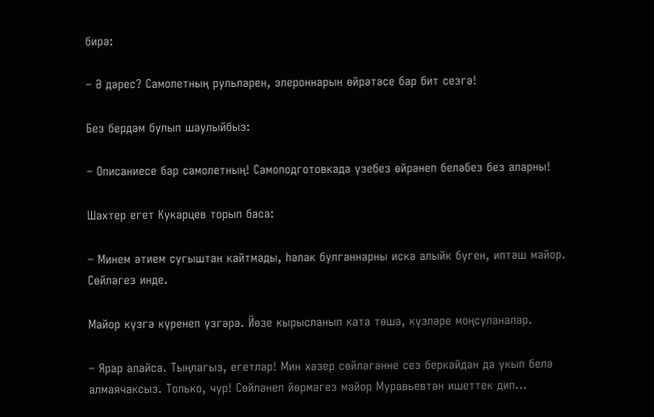бирә:

– Ә дәрес? Самолетның рульләрен, элероннарын өйрәтәсе бар бит сезгә!

Без бердәм булып шаулыйбыз:

– Описаниесе бар самолетның! Самоподготовкада үзебез өйрәнеп беләбез без аларны!

Шахтер егет Кукарцев торып баса:

– Минем әтием сугыштан кайтмады, һәлак булганнарны искә алыйк бүген, иптәш майор. Сөйләгез инде.

Майор күзгә күренеп үзгәрә. Йөзе кырысланып ката төшә, күзләре моңсуланалар.

– Ярар алайса. Тыңлагыз, егетләр! Мин хәзер сөйләгәнне сез беркайдан да укып белә алмаячаксыз. Только, чур! Сөйләнеп йөрмәгез майор Муравьевтан ишеттек дип...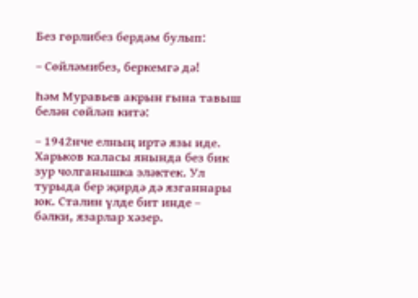Без гөрлибез бердәм булып:

– Сөйләмибез, беркемгә дә!

Һәм Муравьев акрын гына тавыш белән сөйләп китә:

– 1942нче елның иртә язы иде. Харьков каласы янында без бик зур чолганышка эләктек. Ул турыда бер җирдә дә язганнары юк. Сталин үлде бит инде – бәлки, язарлар хәзер.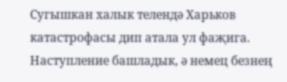Сугышкан халык телендә Харьков катастрофасы дип атала ул фаҗига. Наступление башладык, ә немец безнең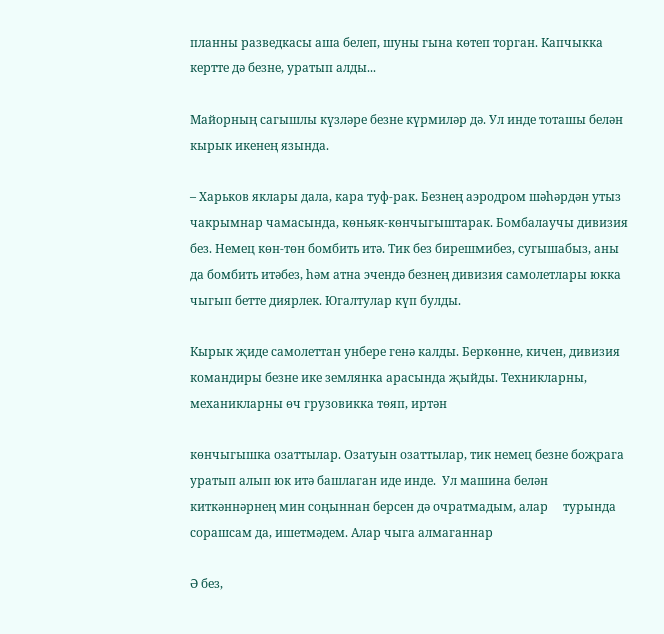планны разведкасы аша белеп, шуны гына көтеп торган. Капчыкка кертте дә безне, уратып алды...

Майорның сагышлы күзләре безне күрмиләр дә. Ул инде тоташы белән кырык икенең язында.

– Харьков яклары дала, кара туф-рак. Безнең аэродром шәһәрдән утыз чакрымнар чамасында, көньяк-көнчыгыштарак. Бомбалаучы дивизия без. Немец көн-төн бомбить итә. Тик без бирешмибез, сугышабыз, аны да бомбить итәбез, һәм атна эчендә безнең дивизия самолетлары юкка чыгып бетте диярлек. Югалтулар күп булды.

Кырык җиде самолеттан унбере генә калды. Беркөнне, кичен, дивизия командиры безне ике землянка арасында җыйды. Техникларны, механикларны өч грузовикка төяп, иртән

көнчыгышка озаттылар. Озатуын озаттылар, тик немец безне боҗрага уратып алып юк итә башлаган иде инде.  Ул машина белән киткәннәрнең мин соңыннан берсен дә очратмадым, алар     турында сорашсам да, ишетмәдем. Алар чыга алмаганнар

Ә без,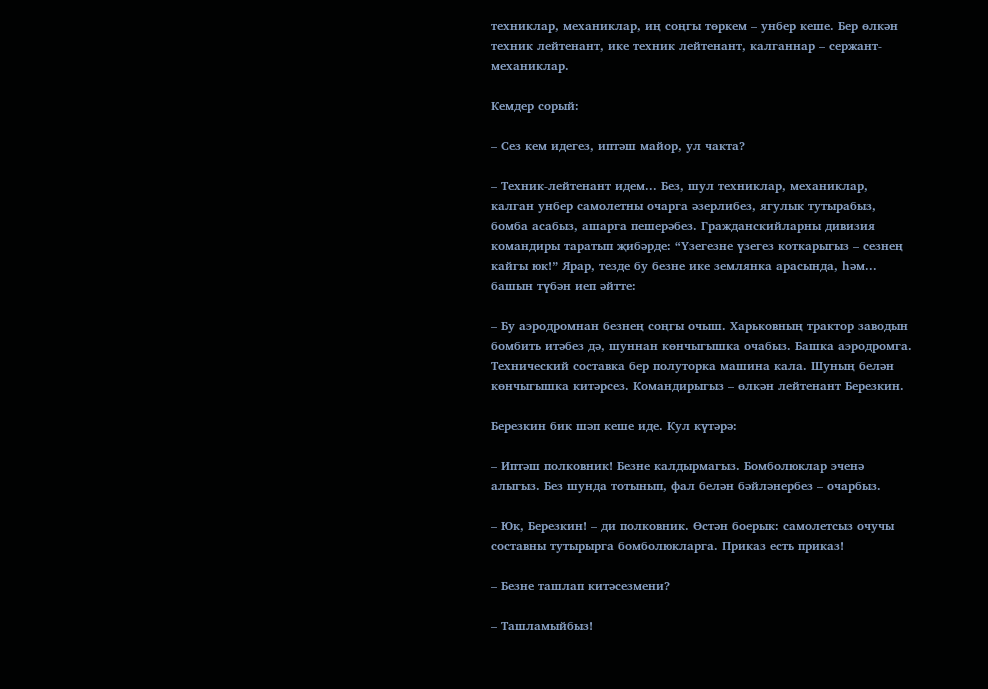техниклар, механиклар, иң соңгы төркем – унбер кеше. Бер өлкән техник лейтенант, ике техник лейтенант, калганнар – сержант-механиклар.

Кемдер сорый:

– Сез кем идегез, иптәш майор, ул чакта?

– Техник-лейтенант идем... Без, шул техниклар, механиклар, калган унбер самолетны очарга әзерлибез, ягулык тутырабыз, бомба асабыз, ашарга пешерәбез. Гражданскийларны дивизия командиры таратып җибәрде: “Үзегезне үзегез коткарыгыз – сезнең кайгы юк!” Ярар, тезде бу безне ике землянка арасында, һәм... башын түбән иеп әйтте:

– Бу аэродромнан безнең соңгы очыш. Харьковның трактор заводын бомбить итәбез дә, шуннан көнчыгышка очабыз. Башка аэродромга. Технический составка бер полуторка машина кала. Шуның белән көнчыгышка китәрсез. Командирыгыз – өлкән лейтенант Березкин.

Березкин бик шәп кеше иде. Кул күтәрә:

– Иптәш полковник! Безне калдырмагыз. Бомболюклар эченә алыгыз. Без шунда тотынып, фал белән бәйләнербез – очарбыз.

– Юк, Березкин! – ди полковник. Өстән боерык: самолетсыз очучы составны тутырырга бомболюкларга. Приказ есть приказ!

– Безне ташлап китәсезмени?

– Ташламыйбыз!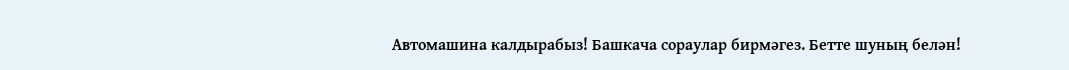Автомашина калдырабыз! Башкача сораулар бирмәгез. Бетте шуның белән!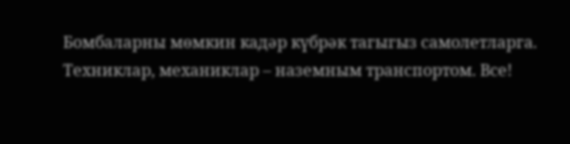Бомбаларны мөмкин кадәр күбрәк тагыгыз самолетларга. Техниклар, механиклар – наземным транспортом. Все!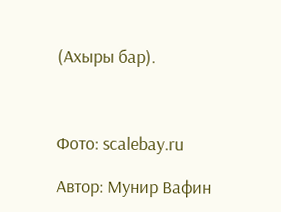(Ахыры бар).



Фото: scalebay.ru

Автор: Мунир Вафин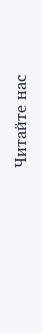Читайте нас